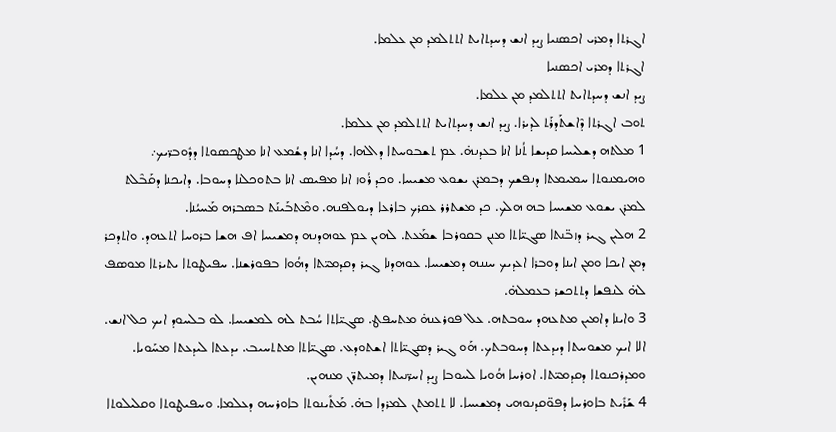ܐܓܪܬܐ ܕܡܪܝ ܐܟܣܢܝܐ ܨܝܕ ܐܢܫ ܕܚܕܬܐܝܬ ܐܬܬܠܡܕ ܡܢ ܥܠܡܐ.
ܐܓܪܬܐ ܕܡܪܝ ܐܟܣܢܝܐ
ܨܝܕ ܐܢܫ ܕܚܕܬܐܝܬ ܐܬܬܠܡܕ ܡܢ ܥܠܡܐ.
ܬܘܒ ܐܓܪܬܐ ܕܶܐܫܬܰܕܪܰܬ ܠܕܝܪܐ. ܨܝܕ ܐܢܫ ܕܚܕܬܐܝܬ ܐܬܬܠܡܕ ܡܢ ܥܠܡܐ.
1 ܡܠܬܗ ܕܫܠܝܚܐ ܩܕܝܫܐ ܬܳܢܐ ܐܢܐ ܒܥܕܢܗ̇. ܥܡ ܬܫܒܘܚܬܐ ܕܐܠܗܐ. ܕܚܳܕܐ ܐܢܐ ܕܫܳܡܥ ܐܢܐ ܡܛܟܣܘܬܐ ܕܕܽܘܒܖ̈ܝܟ܇ ܘܗܝܡܢܘܬܐ ܚܡܝܡܬܐ ܕܢܦܫܟ ܕܒܡܪܢ ܝܫܘܥ ܡܫܝܚܐ. ܘܟܕ ܪܳܘܙ ܐܢܐ ܡܦܝܣ ܐܢܐ ܒܬܘܟܠܢܐ ܕܚܘܒܐ. ܕܐܝܟܢܐ ܕܩܰܒܶܠܬ ܠܡܪܢ ܝܫܘܥ ܡܫܝܚܐ ܒܗ ܗܠܟ. ܟܕ ܡܫܬܪܪ ܥܩܪܟ ܒܐܪܥܐ ܕܝܘܠܦܢܗ. ܘܡܶܬܒܰܝܢܰܬ ܒܣܒܪܗ ܡܰܚܝܳܢܐ.
2 ܗܠܝܢ ܓܝܪ ܕܙܒ̈ܢܬܐ ܣܓܝ̈ܐܬܐ ܡܢܢ ܒܩܘܪܒܐ ܫܡܰܥܬ. ܠܗܝܢ ܥܡ ܥܘܗܕܢܗ ܕܡܫܝܚܐ ܐܦ ܗܫܐ ܒܪܘܚܐ ܐܬܥܗܕ. ܘܐܬܕܟܪ ܕܡܢ ܐܝܟܐ ܘܡܢ ܐܝܢܐ ܕܘܒܪܐ ܐܥܕܝܟ ܚܢܢܗ ܕܡܫܝܚܐ. ܥܘܗܕܢܐ ܓܝܪ ܕܩܕܡܝ̈ܬܐ ܕܗܳܘܐ ܒܦܘܪܫܢܐ. ܚܦܝܛܘܬܐ ܝܬܝܪܬܐ ܡܘܣܦ ܠܗ̇ ܠܢܦܫܐ ܕܬܬܟܫܪ ܒܥܡܠܗ̇.
3 ܘܐܝܢܐ ܕܐܡܝܢ ܡܬܥܗܕ ܚܘܒܬܗ. ܥܠ ܦܘܪܥܢܗ̇ ܡܬܚܦܛ. ܣܓܝ̈ܐܬܐ ܚܳܒܬ ܠܗ ܠܡܫܝܚܐ. ܠܘ ܒܠܚܘܕ ܐܝܟ ܟܠ ܐܢܫ. ܐܠܐ ܐܝܟ ܡܫܘܚܬܐ ܕܝܕܥܬܐ ܕܚܘܒܬܟ. ܗܰܘ ܓܝܪ ܕܣܓܝ̈ܐܬܐ ܐܫܬܘܕܥ. ܣܓܝ̈ܐܬܐ ܡܬܬܚܝܒ. ܝܕܥܬܐ ܠܝܕܥܬܐ ܡܚܰܘܝܐ. ܘܡܕܪܟܢܘܬܐ ܕܩܕܡܝ̈ܬܐ. ܐܘܪܚܐ ܗܳܘܝܐ ܠܚܘܒܐ ܨܝܕ ܐܚܖ̈ܢܝܬܐ ܕܡܝܬܖ̈ܢ ܡܢܗܝܢ.
4 ܫܰܪܺܝܬ ܒܐܘܪܚܐ ܕܦܘ̈ܩܕܢܘܗܝ ܕܡܫܝܚܐ. ܠܐ ܬܬܡܬܢ ܠܡܪܕܐ ܒܗ̇. ܡܰܬܺܝܢܘܬܐ ܒܐܘܪܚܗ ܕܥܠܡܐ. ܘܚܦܝܛܘܬܐ ܘܩܠܝܠܘܬܐ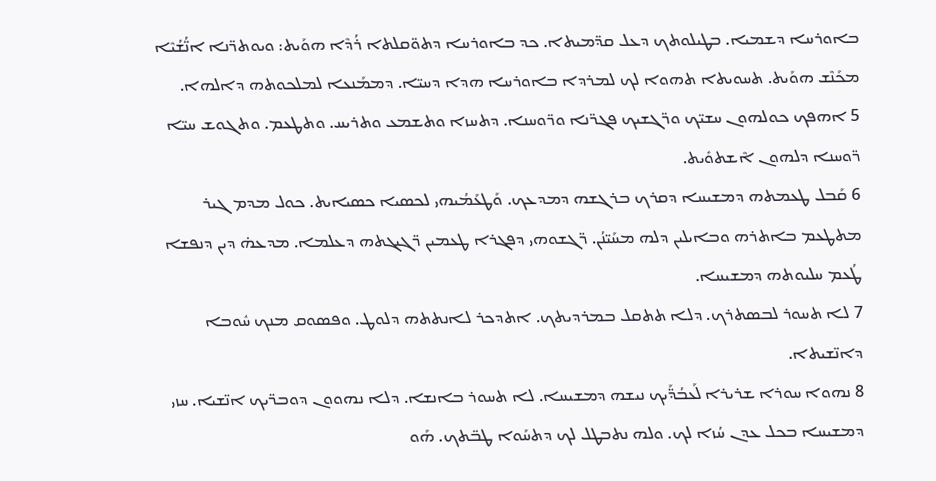ܒܐܘܪܚܐ ܕܫܡܝܐ. ܒܛܝܠܘܬܟ ܕܥܠ ܩܕ̈ܡܝܬܐ. ܟܕ ܒܐܘܪܚܐ ܕܬܘ̈ܩܠܬܐ ܪܳܕܶܐ ܗܘܰܝܬ: ܘܝܘܬܖ̈ܢܐ ܐܢ̈ܳܫܳܝܶܐ ܡܟܰܢܶܫ ܗܘܰܝܬ. ܬܚܘܝܬܐ ܬܗܘܐ ܠܟ ܠܡܪܕܐ ܒܐܘܪܚܐ ܗܕܐ ܕܚܝ̈ܐ. ܕܡܡܰܢܥܐ ܠܡܠܟܘܬܗ ܕܐܠܗܐ.
5 ܐܗܦܟ ܟܘܠܗܘܢ ܚܫܝ̈ܟ ܘܖ̈ܓܫܝܟ ܦܓܖ̈ܢܐ ܘܖ̈ܘܚܢܐ. ܕܬܚܙܐ ܘܬܫܡܥ ܘܬܪܝܚ. ܘܬܛܥܡ. ܘܬܓܘܫ ܚܝ̈ܐ ܖ̈ܘܚܢܐ ܕܠܗܘܢ ܐܶܫܬܘܺܝܬ.
6 ܩܰܒܠ ܛܥܡܬܗ ܕܡܫܝܚܐ ܕܩܪܟ ܒܪܓܫܗ ܕܡܕܥܟ. ܘܰܛܥܰܡܳܝܗܝ ܠܟܣܝܐ ܟܣܝܐܝܬ. ܟܘܠ ܡܕܡ ܓܝܪ ܡܬܛܥܡ ܒܐܬܪܗ ܘܒܐܝܠܝܢ ܕܠܗ ܡܚܰܝ̈ܢܳܢ. ܖ̈ܓܫܘܗܝ ܕܦܓܪܐ ܛܥܡܝܢ ܖ̈ܓܝܓܬܗ ܕܥܠܡܐ. ܡܕܥܗ̇ ܕܝܢ ܕܢܦܫܐ ܛܳܥܡ ܚܠܝܘܬܗ ܕܡܫܝܚܐ.
7 ܠܐ ܬܚܘܪ ܠܒܣܬܪܟ. ܕܠܐ ܬܬܩܠ ܒܡܪܕܝܬܟ. ܐܬܕܟܪ ܠܐܢܬܬܗ ܕܠܘܛ. ܘܦܣܘܩ ܡܢܟ ܚܽܘܒܐ ܕܐܢ̈ܫܝܬܐ.
8 ܢܗܘܐ ܚܘܪܐ ܫܪܝܪܐ ܠܰܥܒܳܕ̈ܰܝܟ ܢܝܫܗ ܕܡܫܝܚܐ. ܠܐ ܬܚܘܪ ܒܐܢܫܐ. ܕܠܐ ܢܗܘܘܢ ܕܘܒܖ̈ܝܟ ܐܢ̈ܫܝܐ. ܚܙܝ ܕܡܫܝܚܐ ܒܟܠ ܥܕܢ ܚܳܙܐ ܠܟ. ܘܠܗ ܢܬܒܛܠ ܠܟ ܕܬܚܰܘܐ ܛܒ̈ܬܟ. ܗܰܘ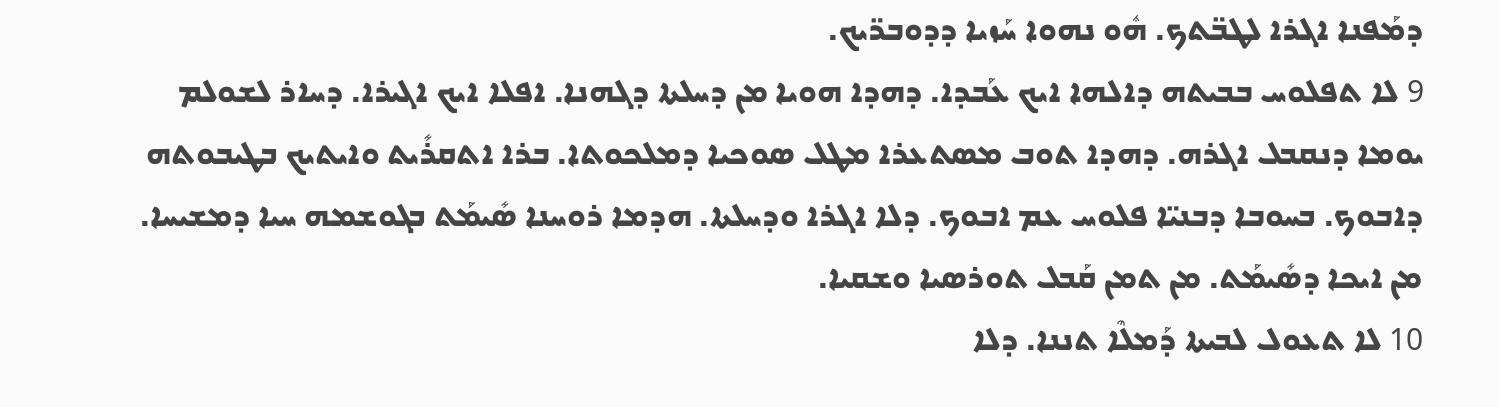ܕܡܰܦܢܐ ܐܓܪܐ ܠܛܒ̈ܬܟ. ܗܽܘ ܢܗܘܐ ܚܰܙܝܐ ܕܕܘܒܖ̈ܝܟ.
9 ܠܐ ܬܦܠܘܚ ܒܒܝܬܗ ܕܐܠܗܐ ܐܝܟ ܥܰܒܕܐ. ܕܗܕܐ ܗܘܝܐ ܡܢ ܕܚܠܬܐ ܕܓܗܢܐ. ܐܦܠܐ ܐܝܟ ܐܓܝܪܐ. ܕܚܐܪ ܠܫܘܠܡ ܝܘܡܐ ܕܢܩܒܠ ܐܓܪܗ. ܕܗܕܐ ܬܘܒ ܡܣܬܥܪܐ ܡܛܠ ܣܘܟܝܐ ܕܡܠܟܘܬܐ. ܒܪܐ ܐܬܩܪܺܝܬ ܘܐܝܬܝܟ ܒܛܝܒܘܬܗ ܕܐܒܘܟ. ܒܚܘܒܐ ܕܒܢܝ̈ܐ ܦܠܘܚ ܥܡ ܐܒܘܟ. ܕܠܐ ܐܓܪܐ ܘܕܚܠܬܐ. ܗܕܡܐ ܪܘܚܢܐ ܣܺܝܡܰܬ ܒܓܘܫܡܗ ܚܝܐ ܕܡܫܝܚܐ. ܡܢ ܐܝܟܐ ܕܣܺܝܡܰܬ. ܡܢ ܬܡܢ ܩܰܒܠ ܬܘܪܣܝܐ ܘܫܩܝܐ.
10 ܠܐ ܬܥܘܠ ܠܒܝܬܐ ܕܰܡܠܶܐ ܬܢܢܐ. ܕܠܐ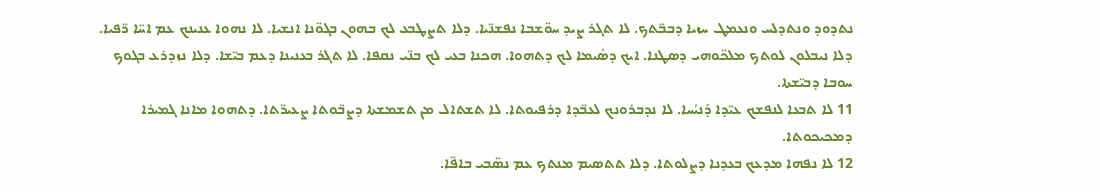ܢܬܕܘܕ ܘܢܬܕܠܚ ܘܢܥܡܛ ܚܙܝܐ ܕܒܒ̈ܬܟ. ܠܐ ܬܓܪ ܨܝܕ ܚܘ̈ܫܒܐ ܢܦܫܢ̈ܝܐ. ܕܠܐ ܬܨܛܒܥ ܠܟ ܒܗܘܢ ܒܓܘ̈ܢܐ ܐܢܫܝܐ. ܠܐ ܢܗܘܐ ܥܢܝܢܟ ܥܡ ܐܚ̈ܐ ܖ̈ܦܝܐ. ܕܠܐ ܢܝܒܠܘܢ ܠܘܬܟ ܡܠܟ̈ܘܗܝ ܕܣܛܢܐ. ܐܝܟ ܕܣܺܝܡܐ ܠܟ ܕܬܗܘܐ. ܗܟܢܐ ܒܥܝ ܠܟ ܒܢ̈ܝ ܢܩܦܐ. ܠܐ ܬܓܪ ܒܥܢܝܢܐ ܕܥܡ ܒܝ̈ܫܐ. ܕܠܐ ܢܙܕܪܥ ܒܓܘܟ ܚܘܒܐ ܕܒܝ̈ܫܬܐ.
11 ܠܐ ܬܒܥܐ ܠܢܦܫܟ ܥܝ̈ܕܐ ܕܰܢܝܳܚܐ. ܠܐ ܢܕܒܪܘܢܟ ܠܥܒ̈ܕܐ ܕܪܦܝܘܬܐ. ܠܐ ܬܫܬܐܠ ܡܢ ܬܫܡܫܬܐ ܕܨܒ̈ܘܬܐ ܨܥܝܖ̈ܬܐ. ܕܬܗܘܐ ܡܐܢܐ ܓܡܝܪܐ ܕܡܟܝܟܘܬܐ.
12 ܠܐ ܢܦܗܐ ܡܕܥܟ ܒܥܕܢܐ ܕܨܠܘܬܐ. ܕܠܐ ܬܬܣܝܡ ܡܢܬܟ ܥܡ ܢܣ̈ܒܝ ܒܐܦ̈ܐ.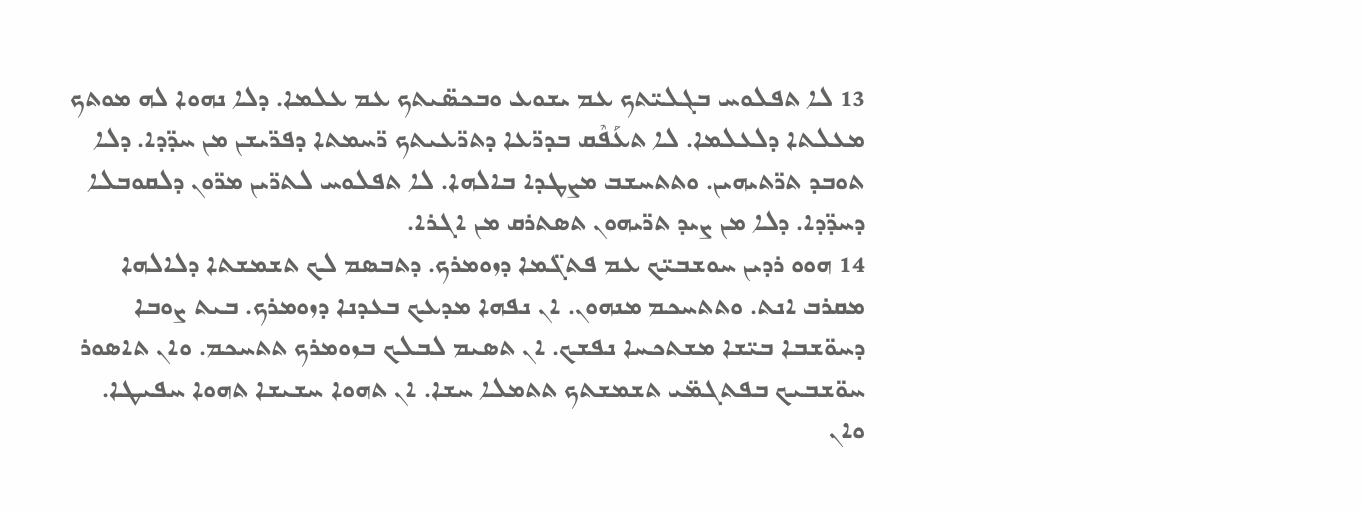13 ܠܐ ܬܦܠܘܚ ܒܓܠܝ̈ܬܟ ܥܡ ܝܫܘܥ ܘܒܟܣ̈ܝܬܟ ܥܡ ܥܠܡܐ. ܕܠܐ ܢܗܘܐ ܠܗ ܡܘܬܟ ܡܥܠܬܐ ܕܠܥܠܡܐ. ܠܐ ܬܥܰܦܶܩ ܒܕܖ̈ܥܐ ܕܬܖ̈ܥܝܬܟ ܖ̈ܚܡܬܐ ܕܦܖ̈ܝܫܢ ܡܢ ܚܕ̈ܕܐ. ܕܠܐ ܬܘܒܕ ܬܖ̈ܬܝܗܝܢ. ܘܬܬܚܫܒ ܡܨܛܕܐ ܒܐܠܗܐ. ܠܐ ܬܦܠܘܚ ܠܬܖ̈ܝܢ ܡܖ̈ܘܢ ܕܠܩܘܒܠܐ ܕܚܕ̈ܕܐ. ܕܠܐ ܡܢ ܨܝܕ ܬܖ̈ܝܗܘܢ ܬܣܬܪܩ ܡܢ ܐܓܪܐ.
14 ܗܘܘ ܪܕܝܢ ܚܘܫܒܝ̈ܟ ܥܡ ܦܬܓ̈ܡܐ ܕܙܘܡܪܟ. ܕܬܒܣܡ ܠܟ ܬܫܡܫܬܐ ܕܠܐܠܗܐ ܡܩܪܒ ܐܢܬ. ܘܬܬܚܟܡ ܡܢܗܘܢ. ܐܢ ܢܦܗܐ ܡܕܥܟ ܒܥܕܢܐ ܕܙܘܡܪܟ. ܒܝܬ ܨܘܒܐ ܕܚܘ̈ܫܒܐ ܒܝ̈ܫܐ ܡܫܬܟܚܐ ܢܦܫܟ. ܐܢ ܬܣܝܡ ܠܒܠܟ ܒܙܘܡܪܟ ܬܬܚܟܡ. ܘܐܢ ܬܐܣܘܪ ܚܘ̈ܫܒܝܟ ܒܦܬܓܡ̈ܝ ܬܫܡܫܬܟ ܬܬܡܠܐ ܚܫܐ. ܐܢ ܬܗܘܐ ܚܫܝܫܐ ܬܗܘܐ ܚܦܝܛܐ. ܘܐܢ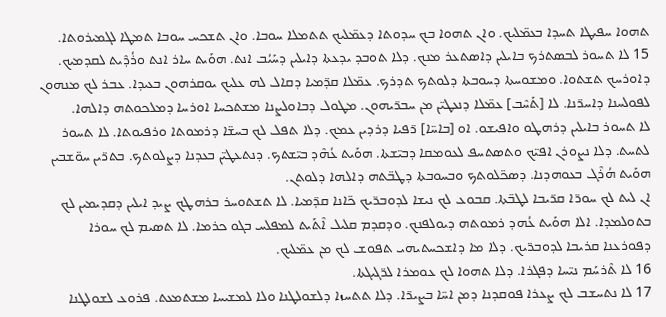ܬܗܘܐ ܚܦܝܛܐ ܬܚܕܐ ܒܥܡ̈ܠܝܟ. ܘܐܢ ܬܗܘܐ ܒܟ ܚܕܘܬܐ ܕܥܡ̈ܠܝܟ ܬܬܡܠܐ ܚܘܒܐ. ܘܐܢ ܬܫܟܚ ܚܘܒܐ ܬܡܛܐ ܠܓܡܝܪܘܬܐ.
15 ܠܐ ܬܚܘܪ ܠܒܣܬܪܟ ܒܐܝܠܝܢ ܕܐܣܬܥܪ ܡܢܟ. ܕܠܐ ܬܘܒܕ ܝܕܥܬܐ ܕܐܝܠܝܢ ܕܚܰܝܳܒ ܐܢܬ. ܗܘܰܝܬ ܚܐܪ ܐܢܬ ܘܪܳܕܶܝܬ ܠܩܕܡܝܟ. ܕܐܘܪܚܟ ܬܫܬܘܐ. ܘܡܫܘܚܬܐ ܕܚܘܒܬܐ ܕܠܘܬܟ ܬܕܪܟ. ܥܡ̈ܠܐ ܩܕ̈ܡܝܐ ܕܩܐܠ ܠܗ ܥܠܝܟ ܝܘܩܪܗܘܢ ܒܥܝܕܐ. ܥܒܪ ܠܟ ܡܢܗܘܢ ܠܦܘܠܚܢܐ ܕܐܚܖ̈ܢܐ. ܠܐ [ܬܰܚܶܒ] ܥܡ̈ܠܐ ܕܢܥܛܝ̈ܢ ܡܢ ܚܒܖ̈ܝܗܘܢ. ܡܛܘܠ ܕܒܐܘܠܨܢܐ ܡܫܬܟܚܐ ܐܘܪܚܐ ܕܡܠܟܘܬܗ ܕܐܠܗܐ.
ܠܐ ܬܚܘܪ ܒܐܝܠܝܢ ܕܪܗܛܘ ܘܐܦܝܫܘ. ܐܘ [ܒܐܚ̈ܐ] ܖ̈ܦܝܐ ܕܪܕܝܢ ܥܡܟ. ܕܠܐ ܬܦܠ ܠܟ ܒܚܫ̈ܐ ܕܪܡܘܬܐ ܘܪܦܝܘܬܐ. ܠܐ ܬܚܘܪ ܠܬܚܬ. ܕܠܐ ܢܨܘܪܢ ܐܦܝ̈ܟ ܘܬܣܬܚܦ ܠܥܘܡܩܐ ܕܒܝ̈ܫܬܐ. ܗܘܰܝܬ ܥܳܗܶܕ ܒܝ̈ܫܬܟ. ܕܢܬܥܛܝ̈ܢ ܒܥܕܢܐ ܕܨܠܘܬܟ. ܒܬܖ̈ܝܢ ܚܘ̈ܫܒܝܢ ܗܘܰܝܬ ܗܳܪܶܓ ܒܥܘܗܕܢܐ. ܕܣܟ̈ܠܘܬܟ ܘܒܚܘܒܬܐ ܕܛܒ̈ܬܗ ܕܐܠܗܐ ܕܠܘܬܢ.
ܐܢ ܠܝܬ ܠܟ ܚܘܖ̈ܐ ܩܖ̈ܝܒܐ ܠܛܒ̈ܬܐ. ܩܒܘܥ ܠܟ ܢܝܫܐ ܠܕܘܒܖ̈ܝܟ ܟ̈ܐܢܐ ܩܕ̈ܡܝܐ. ܠܐ ܬܫܬܘܚܪ ܒܪܗܛܟ ܨܝܕ ܐܝܠܝܢ ܕܩܕܝܡܝܢ ܠܟ ܒܬܘܠܡܕܐ. ܐܠܐ ܗܘܰܝܬ ܥܳܗܕ ܪܡܘܬܗ ܕܝܘܠܦܢܟ. ܘܕܩܕܡ ܩܠܝܠ ܐܶܬܰܝܬ ܠܡܦܠܚ ܒܓܘ ܟܪܡܐ. ܠܐ ܬܣܝܡ ܠܟ ܚܘܪܐ ܕܦܘܪܥܢܐ ܩܪܝܒܐ ܠܕܘܒܖ̈ܝܟ. ܕܠܐ ܡܐ ܕܐܫܟܚܬܝܗܝ ܬܦܘܫ ܠܟ ܡܢ ܥܡ̈ܠܝܟ.
16 ܠܐ ܬܶܪܚܰܡ ܢܝ̈ܚܐ ܕܦܓܪܐ. ܕܠܐ ܬܗܘܐ ܠܟ ܥܘܡܪܐ ܠܖ̈ܓܝܓܬܐ.
17 ܠܐ ܢܬܚܫܒ ܠܟ ܨܥܪܐ ܦܘܩܕܢܐ ܕܡܢ ܐܚ̈ܐ ܒܨܝܖ̈ܐ. ܕܠܐ ܬܬܚܙܐ ܕܠܫܘܠܛܢܐ ܘܠܐ ܠܡܫܝܚܐ ܡܫܬܡܥܬ. ܦܪܘܥ ܠܫܘܠܛܢܐ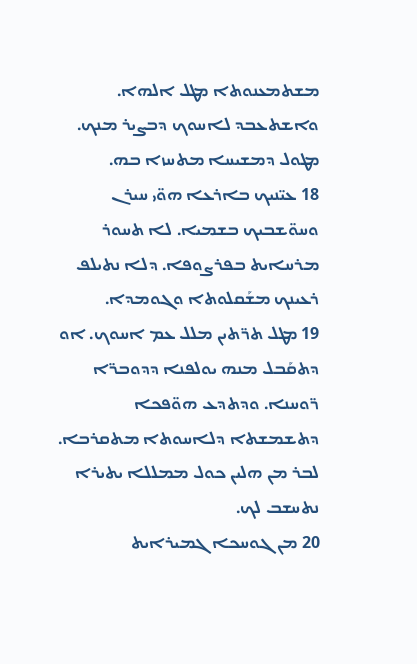ܡܫܬܡܥܢܘܬܐ ܡܛܠ ܐܠܗܐ. ܘܐܫܬܥܒܕ ܠܐܚܘܟ ܕܒܨܝܪ ܡܢܟ. ܡܛܘܠ ܕܡܫܝܚܐ ܡܬܚܙܐ ܒܗ.
18 ܥܝ̈ܢܝܟ ܒܐܪܥܐ ܗܘ̈ܝ ܚܝܪܢ ܘܚܘ̈ܫܒܝܟ ܒܫܡܝܐ. ܠܐ ܬܚܘܪ ܡܪܚܐܝܬ ܒܦܪܨܘܦܐ. ܕܠܐ ܢܬܝܠܦ ܪܥܝܢܟ ܡܫܰܩܠܘܬܐ ܘܓܘܡܕܐ.
19 ܡܛܠ ܬܖ̈ܬܝܢ ܡܠܠ ܥܡ ܐܚܘܟ. ܐܘ ܕܬܩܰܒܠ ܡܢܗ ܝܘܠܦܢܐ ܕܕܘܒܖ̈ܐ ܖ̈ܘܚܢܐ. ܘܕܬܕܥ ܗܘ̈ܦܟܐ ܕܬܫܡܫܬܐ ܕܠܐܚܘܬܐ ܡܬܩܪܒܐ. ܠܒܪ ܡܢ ܗܠܝܢ ܟܘܠ ܡܡܠܠܐ ܝܬܝܪܐ ܢܬܚܫܒ ܠܟ.
20 ܡܢ ܓܘܚܟܐ ܓܡܝܪܐܝܬ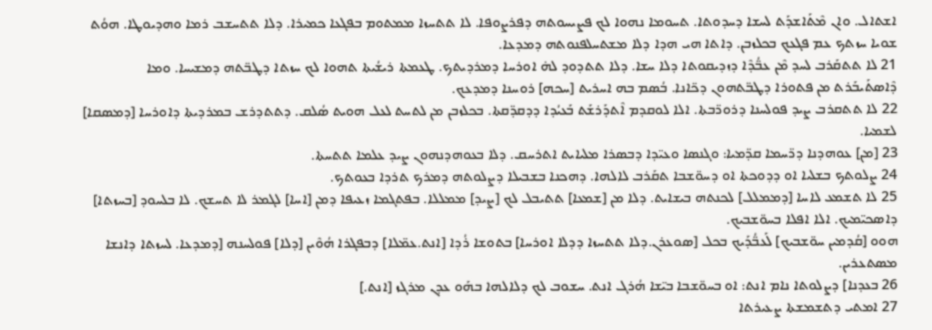ܐܫܬܐܠ. ܘܐܢ ܡܶܬܰܐܫܕܰܬ ܠܚܫܐ ܕܚܕܘܬܐ. ܬܚܘܡܐ ܢܗܘܐ ܠܟ ܦܨܝܚܘܬܗ ܕܦܪܨܘܦܐ. ܠܐ ܬܬܚܙܐ ܡܡܬܘܡ ܒܦܓܥܐ ܟܡܝܪܐ. ܕܠܐ ܬܬܚܫܒ ܪܡܐ ܘܗܕܝܘܛܐ. ܗܘܳܬ ܫܘܝܐ ܚܙܬܟ ܥܡ ܦܓܥܟ ܒܟܠܙܒܢ. ܕܐܬܐ ܗܝ ܗܕܐ ܕܠܐ ܡܫܬܚܠܦܢܘܬܗ ܕܡܕܥܐ.
21 ܠܐ ܬܬܩܰܪܒ ܠܚܕ ܡܶܢ ܥܒ̈ܳܕܶܐ ܕܙܕܝܩܘܬܐ ܕܠܐ ܚܫܐ. ܕܠܐ ܬܬܕܘܕ ܠܗ̇ ܐܘܪܚܐ ܕܡܪܕܝܬܟ. ܛܥܡܬܐ ܪܝܫܳܝܬܐ ܬܗܘܐ ܠܟ ܚܙܬܐ ܕܛܒ̈ܬܗ ܕܡܫܝܚܐ. ܘܡܐ ܕܶܐܣܬܰܝܒܰܪܬ ܡܢ ܦܬܘܪܐ ܕܛܒ̈ܬܗܘܢ ܕܟ̈ܐܢܐ. ܒܳܣܡ ܒܗ ܐܚܪܝܬ [ܚܟܗ] ܪܘܚܢܐ ܕܡܕܥܟ.
22 ܠܐ ܬܬܩܪܒ ܨܝܕ ܦܘܠܚܢܐ ܕܪܘܖ̈ܒܬܐ. ܐܠܐ ܠܘܩܕܡ ܐܶܬܕܰܪܫܰܬ ܒܰܥܝܳܕܐ ܕܕܩܕ̈ܩܬܐ. ܒܟܠܙܒܢ ܡܢ ܠܬܚܬ ܠܥܠ ܗܘܝܬ ܣܳܠܩ. ܕܬܬܕܪܫ ܒܡܪܕܝܬܐ ܕܐܘܪܚܐ [ܕܡܣܩܐ] ܠܫܡܝܐ.
23 [ܡܢ] ܥܘܗܕܢܐ ܕܖ̈ܚܡܐ ܩܕ̈ܡܝܐ: ܘܓܢܣܐ ܘܥܝ̈ܕܐ ܕܒܣܪܐ ܡܠܝܐܝܬ ܐܬܪܚܩ. ܕܠܐ ܒܥܘܗܕܢܗܘܢ ܨܝܕ ܥܠܡܐ ܬܬܚܬܐ.
24 ܨܠܘܬܟ ܒܫܠܝܐ ܐܘ ܕܕܘܟܬܐ ܐܘ ܕܚܘ̈ܫܒܐ ܬܩܰܪܒ ܠܐܠܗܐ. ܕܗܟܢܐ ܒܫܒܝܠܐ ܕܨܠܘܬܗ ܕܡܪܟ ܬܪܕܐ ܒܥܘܬܟ.
25 ܠܐ ܬܫܡܥ ܠܐܚܐ [ܕܡܡܠܠ] ܠܟܢܬܗ ܒܝܫܐܝܬ. ܕܠܐ ܡܢ [ܫܡܥܐ] ܬܬܝܒܠ ܠܟ [ܨܝܕ] ܡܡܠܠܐ. ܒܦܬܓܡܐ ܙܥܝܦܐ ܕܡܢ [ܐܚܐ] ܠܓܡܪ ܠܐ ܬܚܫܟ. ܠܐ ܒܠܚܘܕ [ܒܚܙܬܐ] ܕܐܣܟܝ̈ܡܝܟ. ܐܠܐ ܐܦܠܐ ܒܚܘ̈ܫܒܝܟ.
ܗܘܘ [ܩܳܕܡܝܢ ܚܘ̈ܫܒܝܟ] ܠܰܥܒ̈ܳܕܰܝܟ ܒܟܠ [ܣܘܥܪܢ.ܕܠܐ ܬܬܚܙܐ ܕܕܠܐ ܐܘܪܚܐ] ܒܬܘܫܐ ܪܳܕܐ [ܐܢܬ.ܥܡ̈ܠܐ] ܕܒܦܓܪܐ ܗܳܘܶܝܢ [ܕܠܐ] ܦܘܠܚܢܗ [ܕܡܕܥܐ. ܠܚܙܬܐ ܕܐܢܫܐ ܡܣܬܥܪܝܢ.
26 ܒܥܕܢܐ] ܕܨܠܘܬܐ ܢܐܡ ܐܢܬ: ܐܘ ܒܚܘ̈ܫܒܐ ܒܝ̈ܫܐ ܗܳܪܓ ܐܢܬ. ܚܫܘܒ ܠܟ ܕܠܐܠܗܐ ܒܗܰܘ ܥܕܢ ܡܪܓܙ [ܐܢܬ.]
27 ܐܡܬܝ ܕܬܫܡܫܬܐ ܨܥܝܪܬܐ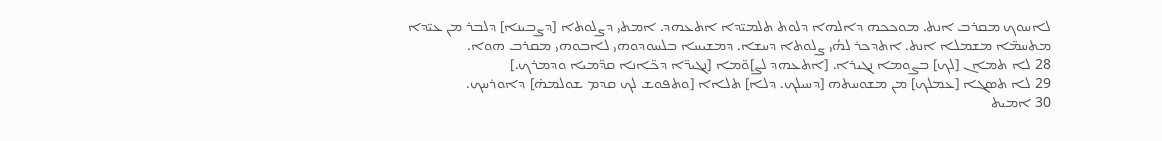ܠܐܚܘܟ ܡܩܪܒ ܐܢܬ. ܡܘܟܟܗ ܕܐܠܗܐ ܕܠܘܬ ܬܠܡܝ̈ܕܐ ܐܬܥܗܕ. ܐܡܬܝ ܕܨܠܘܬܐ [ܕܨܒܝܢܐ] ܕܠܒܪ ܡܢ ܥܝ̈ܕܐ ܡܬܚܡ̈ܐ ܡܫܡܠܐ ܐܢܬ. ܐܬܕܟܪ ܠܗܳܝ ܨܠܘܬܐ ܕܚܫܐ. ܕܡܫܝܚܐ ܒܠܚܘܕܘܗܝ ܠܐܒܘܗܝ ܡܩܪܒ ܗܘܐ.
28 ܠܐ ܬܡܐܢ [ܠܟ] ܒܨܘܡܐ ܢܓܝܪܐ. [ܐܬܥܗܕ ܠܨ]ܘ̈ܡܐ [ܢܓܝܖ̈ܐ ܕܟ̈ܐܢܐ ܩܕ̈ܡܝܐ ܘܕܡܪܟ.]
29 ܠܐ ܬܣܓܐ [ܥܡܠܟ] ܡܢ ܡܫܘܚܬܗ [ܕܚܝܠܟ. ܕܠܐ] ܬܠܐܐ [ܘܬܦܘܫ ܠܟ ܩܕܡ ܫܘܠܡܗ̇] ܕܐܘܪܚܟ.
30 ܐܡܝܬ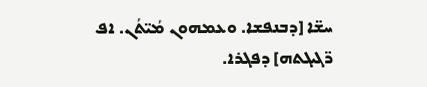ܚܫ̈ܐ [ܕܒܢܦܫܐ. ܘܥܡܗܘܢ ܡܳܝ̈ܬܳܢ. ܐܦ ܖ̈ܓܝܓܬܗ] ܕܦܓܪܐ.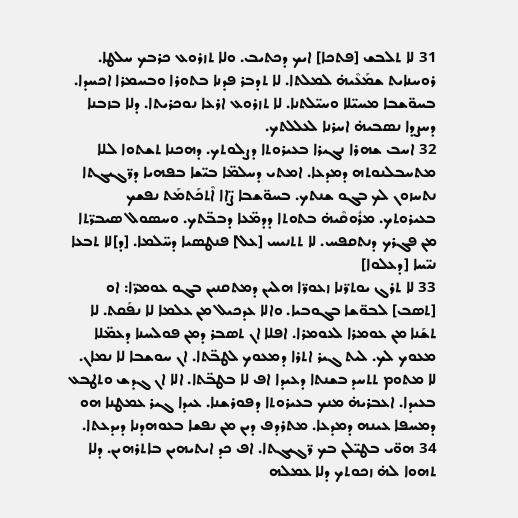31 ܠܐ ܬܠܒܫ [ܦܬܟܐ] ܐܝܟ ܕܟܬܝܒ. ܘܠܐ ܬܙܪܘܥ ܟܪܒܟ ܚܠܛܐ. ܪܘܚܢܐܝܬ ܫܡܰܥܶܝܗ̇ ܠܡܠܬܐ. ܠܐ ܬܕܒܪ ܦܕܢܐ ܒܬܘܪܐ ܘܒܚܡܪܐ ܐܟܚܕܐ. ܒܚܘ̈ܫܒܐ ܡܚܝ̈ܠܐ ܘܚܝ̈ܠܬܢܐ. ܠܐ ܬܙܪܘܥ ܐܪܥܐ ܢܘܟܪܝܬܐ. ܕܠܐ ܒܙܒܢܐ ܕܚܨܕܐ ܢܣܒܝܗ̇ ܐܚܪܢܐ ܠܥܠܠܬܟ.
32 ܐܚܒ ܫܗܪܐ ܢܓܝܪܐ ܒܥܝܪܘܬܐ ܕܨܠܘܬܟ. ܕܗܟܢܐ ܬܫܬܘܐ ܠܠܐ ܡܬܚܒܠܢܘܬܗ ܕܡܕܥܐ. ܐܡܬܝ ܕܚܠܡ̈ܐ ܒܝ̈ܫܐ ܒܦܗܝܐ ܕܖ̈ܓܝܓܬܐ ܢܬܚܙܘܢ ܠܟ ܒܓܘ ܫܢܬܟ. ܒܚܘ̈ܫܒܐ ܨ̈ܐܐ ܐܶܬܟܰܬܡܰܬ ܢܦܫܟ ܒܥܝܪܘܬܟ. ܡܪܽܘܩܶܝܗ̇ ܒܬܘܬܐ ܕܕܡ̈ܥܐ ܕܒܒ̈ܬܟ. ܘܚܣܘܠ ܣܝܒܖ̈ܬܐ ܡܢ ܦܓܪܟ ܕܢܬܩܦܚ. ܠܐ ܬܬܢܝܚ [ܥܠ] ܦܢܛܣܝܐ ܕܚ̈ܠܡܐ. [ܕ]ܠܐ ܬܒܥܐ ܢܝ̈ܚܐ [ܕܥܠܘܐ]
33 ܠܐ ܬܪܓ ܝܘܬܖ̈ܢܐ ܙܥܘܖ̈ܐ ܗܠܝܢ ܕܡܬܩܢܝܢ ܒܓܘ ܥܘܡܖ̈ܐ: ܐܘ [ܬܣܒ] ܠܒܘ̈ܫܐ ܒܓܘܒܝܐ. ܘܐܠܐ ܥܕܟܝܠ ܡܢ ܥܠܡܐ ܠܐ ܢܦܰܩܬ. ܠܐ ܬܫܰܢܐ ܡܢ ܥܘܡܪܐ ܠܥܘܡܪܐ. ܐܦܠܐ ܐܢ ܬܣܒܪ ܕܡܢ ܦܘܠܚܢܐ ܕܥܡ̈ܠܐ ܡܥܘܟ ܠܟ. ܠܝܬ ܓܝܪ ܐܬܪܐ ܕܡܥܘܟ ܠܛܒ̈ܬܐ. ܐܢ ܚܘܫܒܐ ܠܐ ܢܡܐܢ. ܠܐ ܡܬܘܡ ܬܬܚܕ ܒܫܢܬܐ ܕܥܝܕܐ ܐܦ ܠܐ ܒܛܒ̈ܬܐ. ܐܠܐ ܐܢ ܓܕܫ ܘܬܛܒܥ ܒܥܝܕܐ. ܐܥܒܪܝܗ̇ ܡܢܟ ܒܥܝܪܘܬܐ ܕܦܘܪܫܢܐ. ܥܝܕܐ ܓܝܪ ܥܡܛܢܐ ܗܘ ܕܡܚܦܐ ܥܝܢܗ ܕܡܕܥܐ. ܡܬܪܕܦ ܕܝܢ ܡܢ ܢܦܫܐ ܒܥܘܗܕܢܐ ܕܝܕܥܬܐ.
34 ܗܘ̈ܝ ܒܛܝ̈ܠܢ ܒܟ ܖ̈ܓܝܓܬܐ. ܐܦ ܟܕ ܐܝܬܝܗܝܢ ܒܐܬܪܗܝܢ. ܕܠܐ ܬܗܘܐ ܠܗ̇ ܙܟܘܬܟ ܕܠܐ ܥܡܠܗ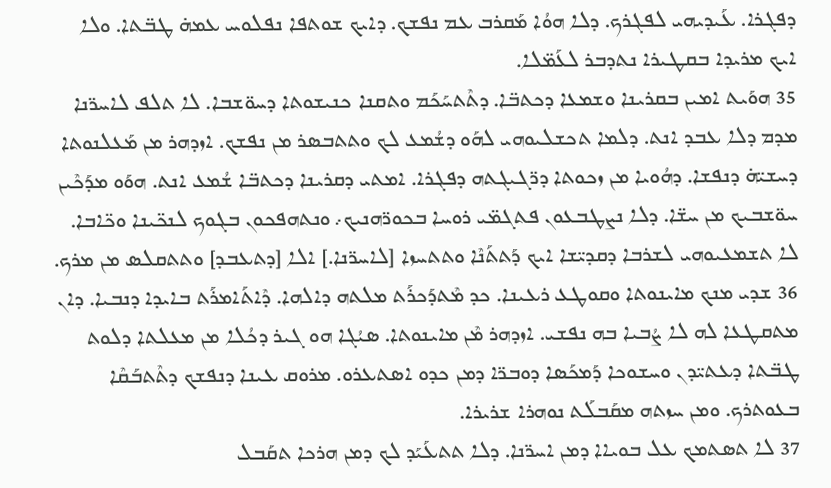ܕܦܓܪܐ. ܥܰܝܕܝܗܝ ܠܦܓܪܟ. ܕܠܐ ܗܘܳܐ ܡܰܩܪܒ ܥܡ ܢܦܫܟ. ܕܐܝܟ ܫܘܬܦܐ ܢܦܠܘܚ ܥܡܗ̇ ܛܒ̈ܬܐ. ܘܠܐ ܐܝܟ ܡܪܝܕܐ ܒܩܛܝܪܐ ܢܬܕܒܪ ܠܥܰܡ̈ܠܐ.
35 ܗܘܰܝܬ ܐܡܝܢ ܒܩܪܝܢܐ ܘܫܡܥܐ ܕܟܬܒ̈ܐ. ܕܬܶܬܚܰܟܰܡ ܘܬܩܢܐ ܟܢܝܫܘܬܐ ܕܚܘ̈ܫܒܐ. ܠܐ ܬܠܦ ܠܐܚܖ̈ܢܐ ܡܕܡ ܕܠܐ ܥܒܕ ܐܢܬ. ܕܠܡܐ ܬܟܫܠܝܘܗܝ ܠܗܰܘ ܕܫܳܡܥ ܠܟ ܘܬܬܒܣܪ ܡܢ ܢܦܫܟ. ܐܙܕܗܪ ܡܢ ܡܰܥܠܢܘܬܐ ܕܚܫܝ̈ܗ̇ ܕܢܦܫܐ. ܕܗܳܘܝܐ ܡܢ ܙܟܘܬܐ ܕܖ̈ܓܝܓܬܗ ܕܦܓܪܐ. ܐܡܬܝ ܕܩܪܝܢܐ ܕܟܬܒ̈ܐ ܫܳܡܥ ܐܢܬ. ܗܘܰܘ ܡܕܰܟܶܝܢ ܚܘ̈ܫܒܝܟ ܡܢ ܚܫ̈ܐ. ܕܠܐ ܢܨܛܒܥܘܢ ܦܬܓܡ̈ܝ ܪܘܚܐ ܒܟܘܖ̈ܗܢܝܟ܇ ܘܢܬܗܦܟܘܢ ܒܓܘܟ ܠܢܟ̈ܝܢܐ ܘܟ̈ܐܒܐ. ܠܐ ܬܫܡܥܝܘܗܝ ܠܫܪܒܐ ܕܩܕܝ̈ܫܐ ܐܝܟ ܕܰܬܬܰܢܶܐ ܘܬܬܚܙܐ [ܠܐܚܖ̈ܢܐ.] ܐܠܐ [ܕܬܥܒܕ] ܘܬܬܩܠܣ ܡܢ ܡܪܟ.
36 ܫܕܝ ܡܢܟ ܡܐܝܢܘܬܐ ܘܩܘܛܥ ܪܥܝܢܐ. ܟܕ ܡܶܬܕܰܟܪܰܬ ܡܠܬܗ ܕܐܠܗܐ. ܕܶܐܬܰܐܡܪܰܬ ܒܐܝܕܐ ܕܢܒܝܐ. ܕܐܢ ܡܬܩܛܥܐ ܠܗ ܠܐ ܨܳܒܝܐ ܒܗ ܢܦܫܝ. ܐܙܕܗܪ ܡܶܢ ܡܐܝܢܘܬܐ. ܣܝܳܓܐ ܗܘ ܓܝܪ ܕܟܳܠܐ ܡܢ ܡܥܠܬܐ ܕܠܘܬ ܛܒ̈ܬܐ ܕܥܬܝ̈ܕܢ ܘܚܫܘܟܐ ܕܰܡܟܰܣܐ ܕܘܒܖ̈ܐ ܕܡܢ ܟܕܘ ܐܣܬܥܪܘ. ܡܪܘܩ ܥܝܢܐ ܕܢܦܫܟ ܕܬܶܬܒܰܩܶܐ ܒܥܘܬܪܟ. ܘܡܢ ܚܙܬܗ ܡܩܰܒܠܰܬ ܢܘܗܪܐ ܫܪܝܪܐ.
37 ܠܐ ܬܣܬܡܟ ܥܠ ܒܘܝܐܐ ܕܡܢ ܐܚܖ̈ܢܐ. ܕܠܐ ܬܬܥܰܝܰܕ ܠܟ ܕܡܢ ܗܪܟܐ ܬܩܰܒܠ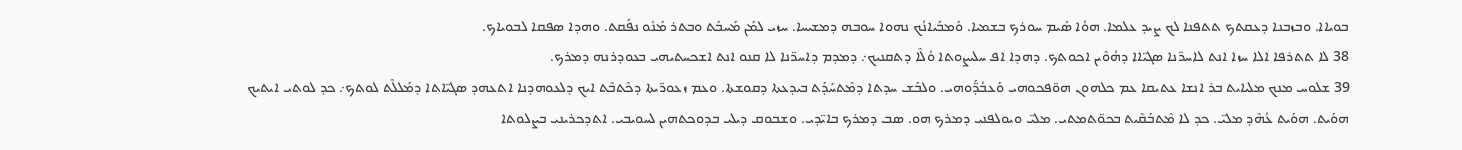ܒܘܝܐܐ. ܘܒܙܒܢܐ ܕܥܩܬܟ ܬܬܦܢܐ ܠܟ ܨܝܕ ܥܠܡܐ. ܗܘܳܐ ܣܺܝܡ ܚܘܪܟ ܒܫܡܝܐ. ܘܰܡܒܰܝܐܢܳܟ ܢܗܘܐ ܚܘܒܗ ܕܡܫܝܚܐ. ܚܙܝ ܠܡܰܢ ܡܰܚܒܰܬ ܘܒܬܪ ܡܰܢܽܘ ܢܦܰܩܬ. ܘܗܕܐ ܣܦܩܐ ܠܒܘܝܐܟ.
38 ܠܐ ܬܬܪܦܐ ܐܠܐ ܚܙܐ ܐܢܬ ܠܐܚܖ̈ܢܐ ܣܓܝ̈ܐܐ ܕܗܳܘܶܝܢ ܐܟܘܬܟ. ܕܗܕܐ ܐܦ ܚܠܝܨܘܬܐ ܘܳܠܶܐ ܕܬܩܢܝܟ܇ ܕܡܕܡ ܕܐܚܖ̈ܢܐ ܠܐ ܩܢܘ ܐܢܬ ܐܫܟܚܬܝܗܝ ܒܥܘܕܪܢܗ ܕܡܪܟ.
39 ܫܠܘܚ ܡܢܟ ܡܠܝܐܝܬ ܒܪ ܐܢܫܐ ܥܬܝܩܐ ܥܡ ܟܠܗܘܢ ܗܘ̈ܦܟܘܗܝ ܘܰܥܒܳܕ̈ܰܘܗܝ. ܘܠܒܰܫ ܚܕܬܐ ܕܡܶܬܚܰܕܰܬ ܒܝܕܥܬܐ ܕܩܘܫܬܐ. ܘܥܡ ܙܥܘܖ̈ܝܬܐ ܕܟܶܬܒܶܬ ܐܝܟ ܕܠܥܘܗܕܢܐ ܐܬܥܗܕ ܣܓܝ̈ܐܬܐ ܕܡܰܠܠܶܬ ܠܘܬܟ܇ ܟܕ ܠܘܬܝ ܐܝܬܝܟ ܗܘܰܝܬ. ܗܘܰܝܬ ܥܳܗܶܕ ܡܠܝ̈. ܟܕ ܠܐ ܡܶܬܒܰܩܶܝܬ ܒܟܘ̈ܬܡܬܝ. ܡܠܝ̈ ܘܝܘܠܦܢܝ ܕܡܪܟ ܗܘ. ܣܒ ܕܡܪܟ ܒܐܝ̈ܕܝ. ܘܫܒܘܩ ܕܝܠܝ ܒܕܘܟܬܗܝܢ ܠܚܘܝܒܝ. ܐܬܕܟܪܝܢܝ ܒܨܠܘܬܐ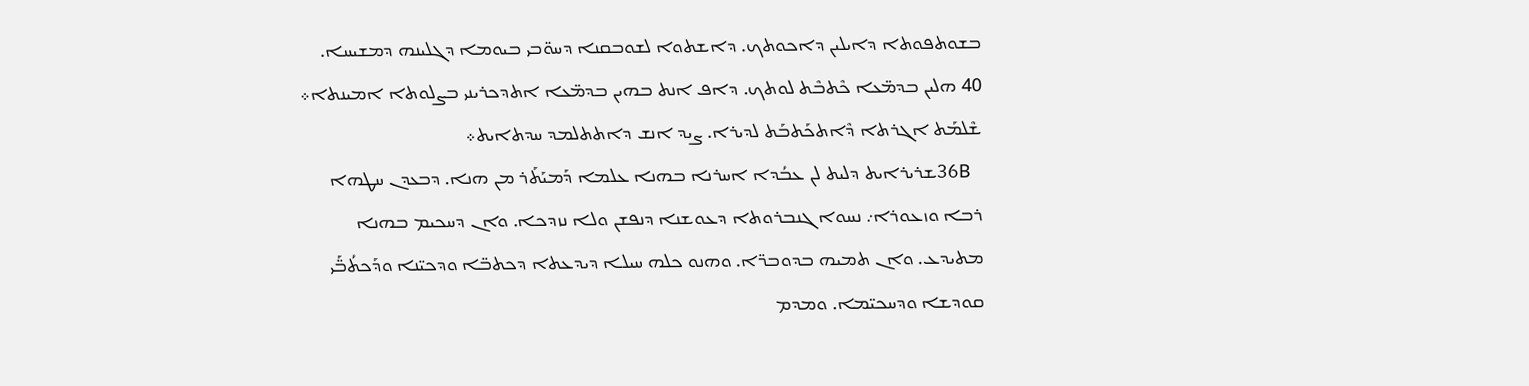ܒܫܘܬܦܘܬܐ ܕܐܝܠܝܢ ܕܐܟܘܬܟ. ܕܐܫܬܘܐ ܠܫܘܒܩܢܐ ܕܚܘ̈ܒܝ ܒܝܘܡܐ ܕܓܠܝܢܗ ܕܡܫܝܚܐ.
40 ܗܠܝܢ ܒܕܡ̈ܥܐ ܟܶܬܒܶܬ ܠܘܬܟ. ܕܐܦ ܐܢܬ ܒܗܝܢ ܒܕܡ̈ܥܐ ܐܬܕܟܪܝܢܝ ܒܨܠܘܬܐ ܐܡܝܢܬܐ܀
ܫܶܠܡܰܬ ܐܓܪܬܐ ܕܶܐܬܟܰܬܒܰܬ ܠܕܝܪܐ. ܨܝܕ ܐܢܫ ܕܐܬܬܠܡܕ ܚܕܬܐܝܬ܀
 36Bܫܪܝܪܐܝܬ ܕܠܝܬ ܠܢ ܥܒܳܕܐ ܐܚܪܢܐ ܒܗܢܐ ܥܠܡܐ ܕܰܡܝܰܬܰܪ ܡܢ ܗܢܐ. ܕܒܥܕܢ ܚܛܗܐ ܪܒܐ ܘܙܥܘܪܐ܇ ܢܚܘܐ ܓܢܒܪܘܬܐ ܕܥܘܫܢܐ ܕܢܦܫܢ ܘܠܐ ܢܙܕܟܐ. ܘܐܢ ܕܚܟܝܡ ܒܗܢܐ ܡܬܝܕܥ. ܘܐܢ ܬܡܝܗ ܒܕܘܒܖ̈ܐ. ܘܗܢܘ ܟܠܗ ܚܝܠܐ ܕܝܕܥܬܐ ܕܟܬܒ̈ܐ ܘܕܟܝ̈ܢܐ ܘܕܰܟܬܳܒ̈ܰܝ ܩܘܕܫܐ ܘܕܚܟܝ̈ܡܐ. ܘܡܕܡ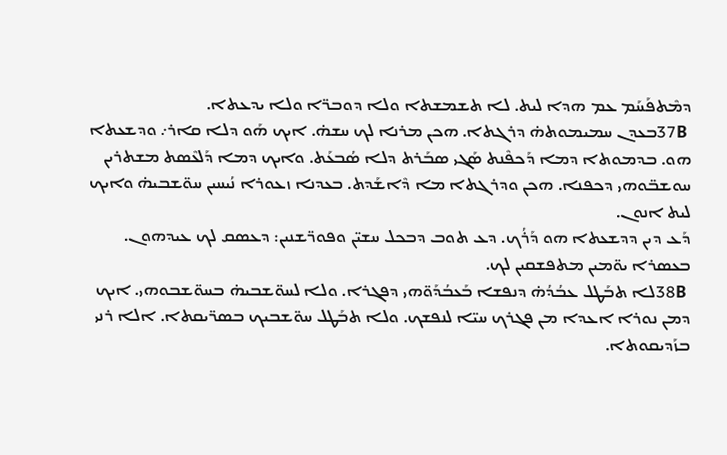ܕܡܶܬܦܰܚܰܡ ܥܡ ܗܕܐ ܠܝܬ. ܠܐ ܬܫܡܫܬܐ ܘܠܐ ܕܘܒܖ̈ܐ ܘܠܐ ܝܕܥܬܐ.
 37Bܒܥܕܢ ܚܡܝܡܘܬܗ̇ ܕܪܓܬܐ. ܗܟܢ ܡܪܢܐ ܠܟ ܚܫܗ̇. ܐܝܟ ܗܰܘ ܕܠܐ ܩܐܪ܇ ܘܕܫܥܬܐ ܗܘ. ܒܕܡܘܬܐ ܕܡܐ ܕܰܟܦܶܢܬ ܣܰܓܝ ܣܒܰܪܬ ܕܠܐ ܣܳܒܥܰܬ. ܘܐܝܟ ܕܡܐ ܕܰܠܥܶܣܬ ܡܫܬܪܝܢ ܚܘܫܒ̈ܘܗܝ ܕܟܦܢܐ. ܗܟܢ ܘܕܪܓܬܐ ܡܐ ܕܶܐܫܰܕܬ. ܒܥܕܢܐ ܙܥܘܪܐ ܢܳܝܚܝܢ ܚܘ̈ܫܒܝܗ̇ ܘܐܝܟ ܠܝܬ ܐܢܘܢ.
ܕܰܥ ܕܝܢ ܕܕܫܥܬܐ ܗܘ ܕܰܪܳܟ. ܕܥ ܬܘܒ ܕܒܟܠ ܚܫܝ̈ܢ ܘܦܘܖ̈ܫܢܝܢ: ܕܥܣܩ ܠܟ ܥܝܕܗܘܢ. ܒܥܣܪܐ ܝܘ̈ܡܝܢ ܡܬܦܫܩܝܢ ܠܟ.
 38Bܠܐ ܬܒܰܛܠ ܥܒܳܕܳܗ̇ ܕܢܦܫܐ ܒܰܥܒܳܕܰܘ̈ܗܝ ܕܦܓܪܐ. ܘܠܐ ܠܚܘ̈ܫܒܝܗ̇ ܒܚܘ̈ܫܒܘܗܝ. ܐܝܟ ܕܡܢ ܢܘܪܐ ܐܥܕܐ ܡܢ ܦܓܪܟ ܚܝ̈ܐ ܠܢܦܫܟ. ܘܠܐ ܬܒܰܛܠ ܚܘ̈ܫܒܝܟ ܒܣܖ̈ܝܩܬܐ. ܐܠܐ ܪܢܝ ܒܙܰܕܝܩܘܬܐ.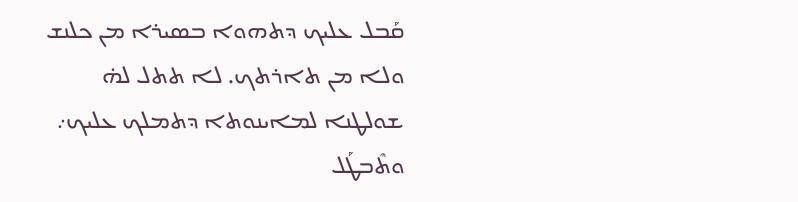ܩܰܒܠ ܥܠܝܟ ܕܬܗܘܐ ܒܣܝܪܐ ܡܢ ܟܠܢܫ ܘܠܐ ܡܢ ܬܐܪܬܟ. ܠܐ ܬܬܠ ܠܗ̇ ܫܘܠܛܢܐ ܠܡܐܝܢܘܬܐ ܕܬܡܠܟ ܥܠܝܟ܇ ܘܬܶܒܛܰܠ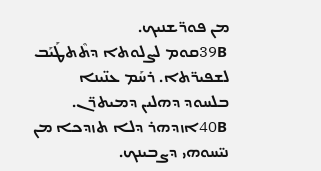ܡܢ ܦܘܖ̈ܫܢܝܟ.
 39Bܩܘܡ ܠܨܠܘܬܐ ܕܬܶܬܛܰܝܰܒ ܠܫܦܝܖ̈ܬܐ. ܪܚܰܡ ܥܢ̈ܝܢܐ ܒܠܚܘܕ ܕܗܠܝܢ ܕܡܝܬܖ̈ܢ.
 40Bܐܙܕܗܪ ܕܠܐ ܬܙܕܟܐ ܡܢ ܢܝ̈ܚܘܗܝ ܕܨܒܝܢܟ.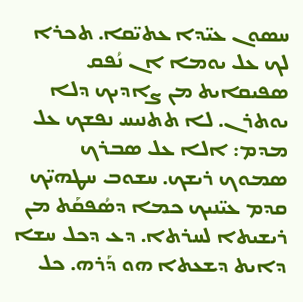ܚܣܘܢ ܥܝ̈ܕܐ ܥܬܝ̈ܩܐ. ܬܟܪܐ ܠܟ ܥܠ ܝܘܡܐ ܐܢ ܢܳܦܩ ܣܦܝܩܐܝܬ ܡܢ ܨܐܕܝܟ ܕܠܐ ܝܘܬܪܢ. ܠܐ ܬܬܢܝܚ ܢܦܫܟ ܥܠ ܡܕܡ: ܐܠܐ ܥܠ ܣܒܪܟ ܣܡܘܟ ܪܝܫܟ. ܚܫܘܒ ܚܛܗܝ̈ܟ ܩܕܡ ܥܝ̈ܢܝܟ ܟܡܐ ܕܣܳܦܩܰܬ ܡܢ ܪܝܫܝܬܐ ܠܚܪܬܐ. ܕܥ ܕܟܠ ܚܫܐ ܕܐܝܬ ܕܫܥܬܐ ܗܘ ܕܰܪܗ. ܟܠ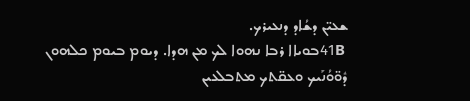ܫܥܝ̈ܢ ܕܫܳܐܕ ܕܢܥܝܪܟ.
 41Bܒܘܝܐܐ ܪܒܐ ܢܗܘܐ ܠܟ ܡܢ ܗܕܐ. ܕܝܘܡ ܒܝܘܡ ܟܠܗܘܢ ܕܽܘ̈ܘܳܢܰܝܟ ܘܥܩ̈ܬܟ ܡܬܒܠܥܝܢ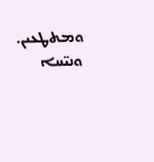ܘܡܬܛܥܝܢ. ܘܢܝ̈ܚܐ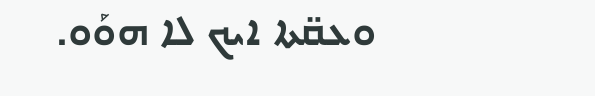ܘܥܩ̈ܬܐ ܐܝܟ ܠܐ ܗܘܰܘ.